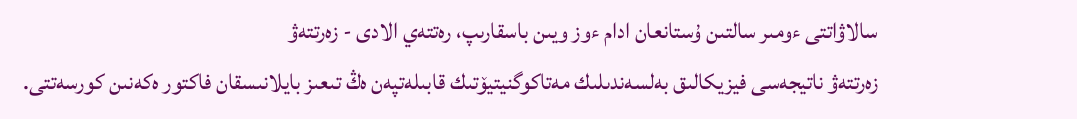سالاۋاتتى ءومىر سالتىن ۇستانعان ادام ءوز ويىن باسقارىپ، رەتتەي الادى - زەرتتەۋ
زەرتتەۋ ناتيجەسى فيزيكالىق بەلسەندىلىك مەتاكوگنيتيۆتىك قابىلەتپەن ەڭ تىعىز بايلانىسقان فاكتور ەكەنىن كورسەتتى.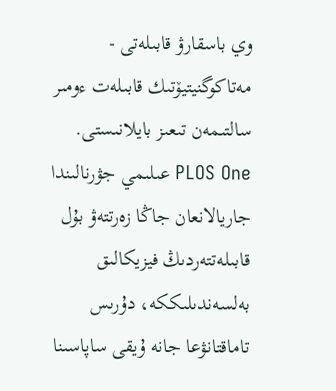وي باسقارۋ قابىلەتى - مەتاكوگنيتيۆتىك قابىلەت ءومىر سالتىمەن تىعىز بايلانىستى. PLOS One عىلىمي جۋرنالىندا جاريالانعان جاڭا زەرتتەۋ بۇل قابىلەتتەردىڭ فيزيكالىق بەلسەندىلىككە، دۇرىس تاماقتانۋعا جانە ۇيقى ساپاسىنا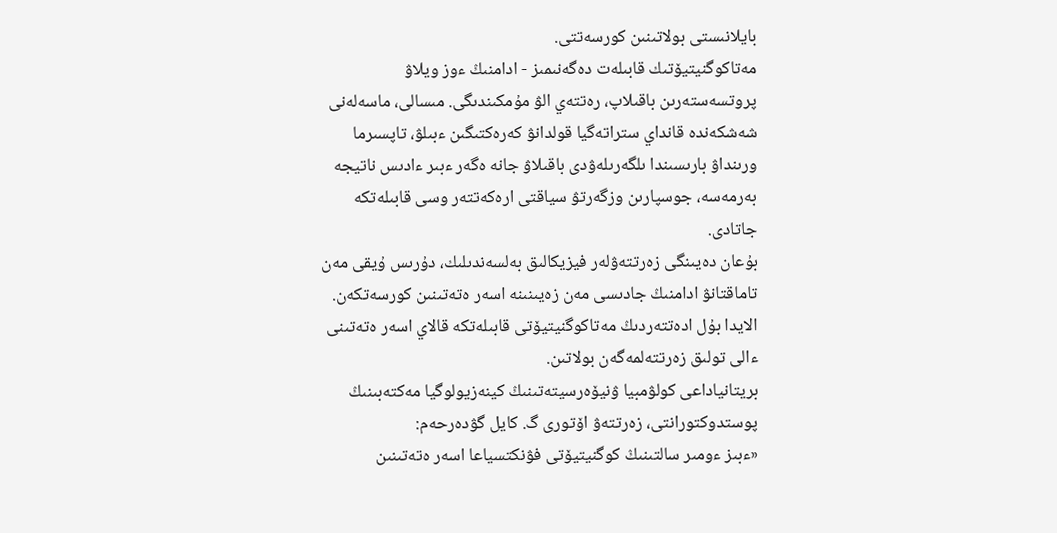بايلانىستى بولاتىنىن كورسەتتى.
مەتاكوگنيتيۆتىك قابىلەت دەگەنىمىز - ادامنىڭ ءوز ويلاۋ پروتسەستەرىن باقىلاپ، رەتتەي الۋ مۇمكىندىگى. مىسالى، ماسەلەنى شەشكەندە قانداي ستراتەگيا قولدانۋ كەرەكتىگىن ءبىلۋ، تاپسىرما ورىنداۋ بارىسىندا ىلگەرىلەۋدى باقىلاۋ جانە ەگەر ءبىر ءادىس ناتيجە بەرمەسە، جوسپارىن وزگەرتۋ سياقتى ارەكەتتەر وسى قابىلەتكە جاتادى.
بۇعان دەيىنگى زەرتتەۋلەر فيزيكالىق بەلسەندىلىك، دۇرىس ۇيقى مەن تاماقتانۋ ادامنىڭ جادىسى مەن زەيىنىنە اسەر ەتەتىنىن كورسەتكەن. الايدا بۇل ادەتتەردىڭ مەتاكوگنيتيۆتى قابىلەتكە قالاي اسەر ەتەتىنى ءالى تولىق زەرتتەلمەگەن بولاتىن.
بريتانياداعى كولۋمبيا ۋنيۆەرسيتەتىنىڭ كينەزيولوگيا مەكتەبىنىڭ پوستدوكتورانتى، زەرتتەۋ اۆتورى گ. كايل گۋدەرحەم:
«ءبىز ءومىر سالتىنىڭ كوگنيتيۆتى فۋنكتسياعا اسەر ەتەتىنىن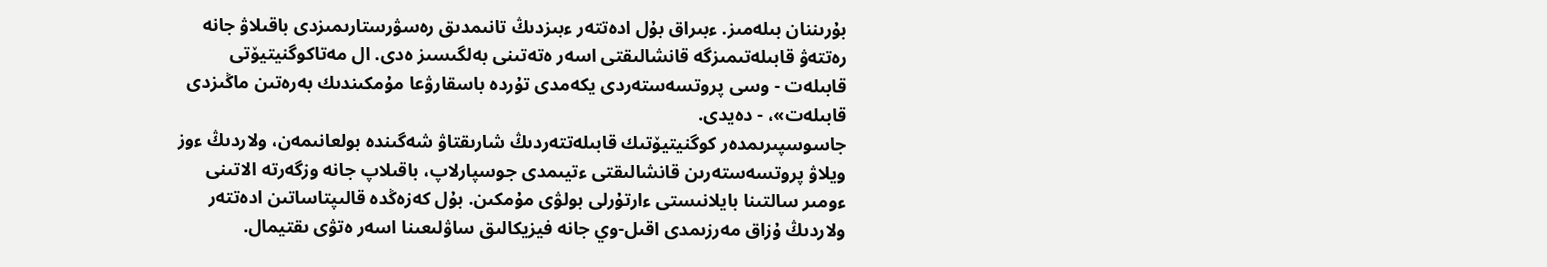بۇرىننان بىلەمىز. ءبىراق بۇل ادەتتەر ءبىزدىڭ تانىمدىق رەسۋرستارىمىزدى باقىلاۋ جانە رەتتەۋ قابىلەتىمىزگە قانشالىقتى اسەر ەتەتىنى بەلگىسىز ەدى. ال مەتاكوگنيتيۆتى قابىلەت - وسى پروتسەستەردى يكەمدى تۇردە باسقارۋعا مۇمكىندىك بەرەتىن ماڭىزدى قابىلەت»، - دەيدى.
جاسوسپىرىمدەر كوگنيتيۆتىك قابىلەتتەردىڭ شارىقتاۋ شەگىندە بولعانىمەن، ولاردىڭ ءوز ويلاۋ پروتسەستەرىن قانشالىقتى ءتيىمدى جوسپارلاپ، باقىلاپ جانە وزگەرتە الاتىنى ءومىر سالتىنا بايلانىستى ءارتۇرلى بولۋى مۇمكىن. بۇل كەزەڭدە قالىپتاساتىن ادەتتەر ولاردىڭ ۇزاق مەرزىمدى اقىل-وي جانە فيزيكالىق ساۋلىعىنا اسەر ەتۋى ىقتيمال.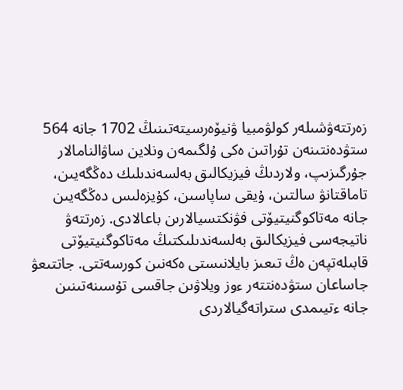زەرتتەۋشىلەر كولۋمبيا ۋنيۆەرسيتەتىنىڭ 1702 جانە 564 ستۋدەنتىنەن تۇراتىن ەكى ۇلگىمەن ونلاين ساۋالنامالار جۇرگىزىپ، ولاردىڭ فيزيكالىق بەلسەندىلىك دەڭگەيىن، تاماقتانۋ سالتىن، ۇيقى ساپاسىن، كۇيزەلىس دەڭگەيىن جانە مەتاكوگنيتيۆتى فۋنكتسيالارىن باعالادى. زەرتتەۋ ناتيجەسى فيزيكالىق بەلسەندىلىكتىڭ مەتاكوگنيتيۆتى قابىلەتپەن ەڭ تىعىز بايلانىستى ەكەنىن كورسەتتى. جاتتىعۋ جاساعان ستۋدەنتتەر ءوز ويلاۋىن جاقسى تۇسىنەتىنىن جانە ءتيىمدى ستراتەگيالاردى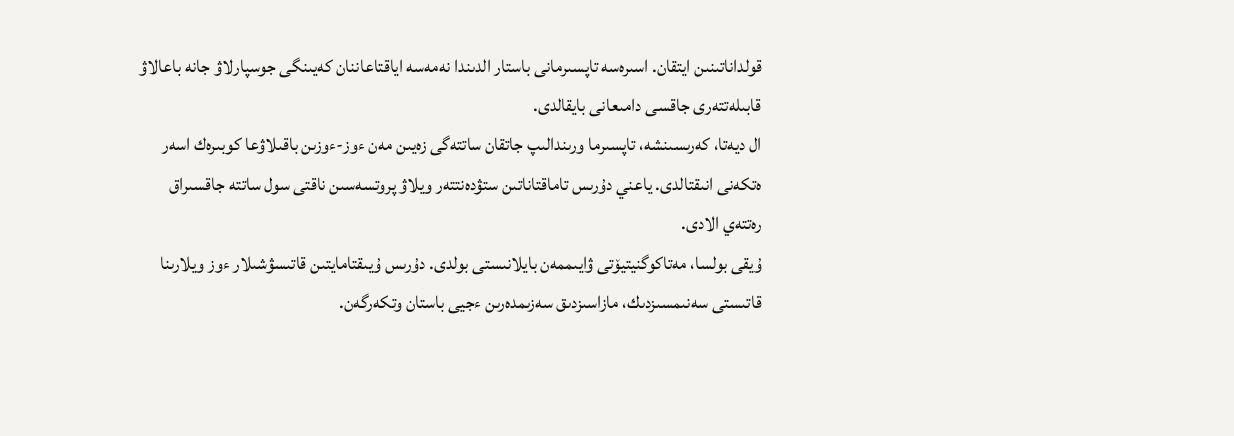قولداناتىنىن ايتقان. اسىرەسە تاپسىرمانى باستار الدىندا نەمەسە اياقتاعاننان كەيىنگى جوسپارلاۋ جانە باعالاۋ قابىلەتتەرى جاقسى دامىعانى بايقالدى.
ال ديەتا، كەرىسىنشە، تاپسىرما ورىندالىپ جاتقان ساتتەگى زەيىن مەن ءوز-ءوزىن باقىلاۋعا كوبىرەك اسەر ەتكەنى انىقتالدى. ياعني دۇرىس تاماقتاناتىن ستۋدەنتتەر ويلاۋ پروتسەسىن ناقتى سول ساتتە جاقسىراق رەتتەي الادى.
ۇيقى بولسا، مەتاكوگنيتيۆتى ۋايىممەن بايلانىستى بولدى. دۇرىس ۇيىقتامايتىن قاتىسۋشىلار ءوز ويلارىنا قاتىستى سەنىمسىزدىك، مازاسىزدىق سەزىمدەرىن ءجيى باستان وتكەرگەن.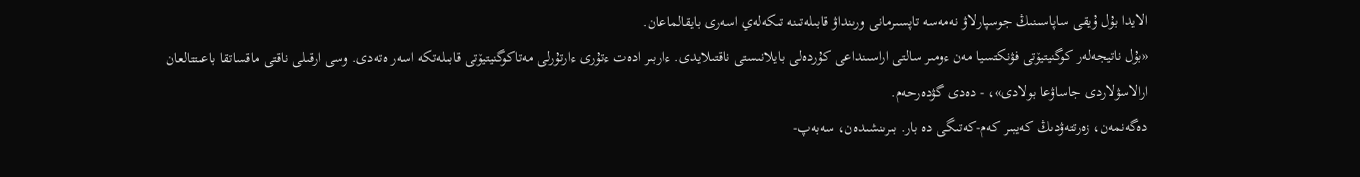الايدا بۇل ۇيقى ساپاسىنىڭ جوسپارلاۋ نەمەسە تاپسىرمانى ورىنداۋ قابىلەتىنە تىكەلەي اسەرى بايقالماعان.
«بۇل ناتيجەلەر كوگنيتيۆتى فۋنكتسيا مەن ءومىر سالتى اراسىنداعى كۇردەلى بايلانىستى ناقتىلايدى. ءاربىر ادەت ءتۇرى ءارتۇرلى مەتاكوگنيتيۆتى قابىلەتكە اسەر ەتەدى. وسى ارقىلى ناقتى ماقساتقا باعىتتالعان ارالاسۋلاردى جاساۋعا بولادى»، - دەدى گۋدەرحەم.
دەگەنمەن، زەرتتەۋدىڭ كەيبىر كەم-كەتىگى دە بار. بىرىنشىدەن، سەبەپ-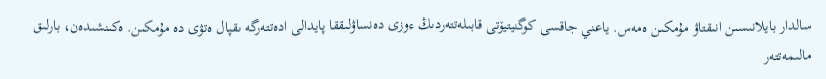سالدار بايلانىسىن انىقتاۋ مۇمكىن ەمەس. ياعني جاقسى كوگنيتيۆتى قابىلەتتەردىڭ ءوزى دەنساۋلىققا پايدالى ادەتتەرگە ىقپال ەتۋى دە مۇمكىن. ەكىنشىدەن، بارلىق مالىمەتتەر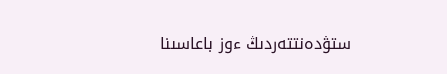ستۋدەنتتەردىڭ ءوز باعاسىنا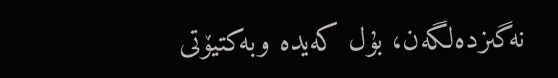نەگىزدەلگەن، بۇل كەيدە وبەكتيۆتى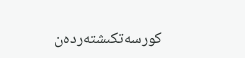كورسەتكىشتەردەن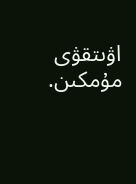اۋىتقۋى مۇمكىن.